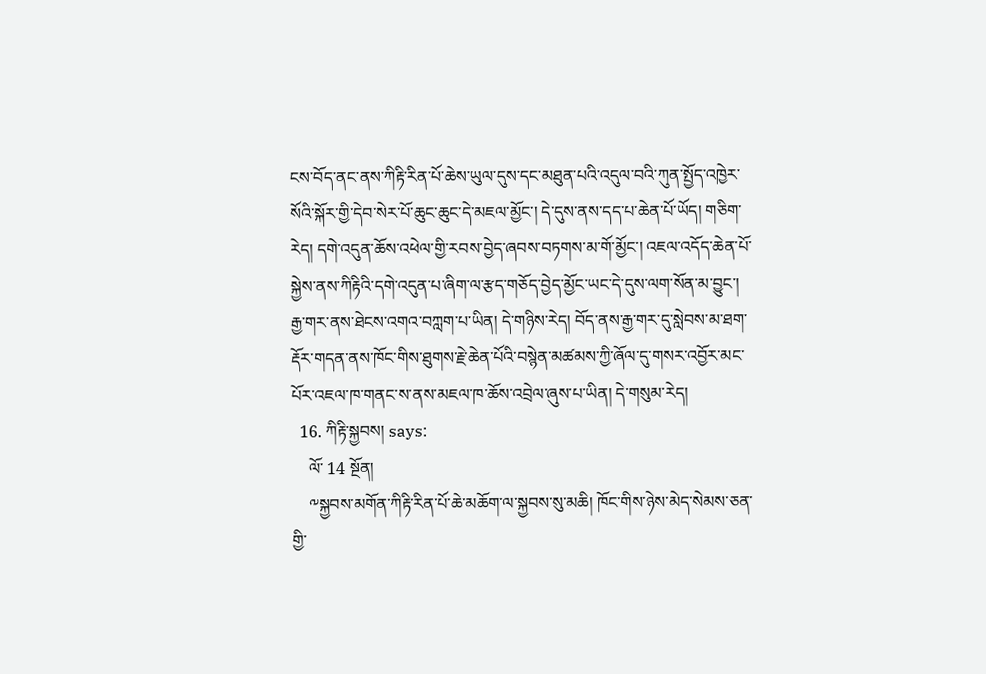ངས་བོད་ནང་ནས་ཀིརྟི་རིན་པོ་ཆེས་ཡུལ་དུས་དང་མཐུན་པའི་འདུལ་བའི་ཀུན་སྤྱོད་འཁྱེར་སོའི་སྐོར་གྱི་དེབ་སེར་པོ་ཆུང་ཆུང་དེ་མཇལ་མྱོང་། དེ་དུས་ནས་དད་པ་ཆེན་པོ་ཡོད། གཅིག་རེད། དགེ་འདུན་ཆོས་འཕེལ་གྱི་རབས་བྱེད་ཞབས་བཏགས་མ་གོ་མྱོང་། འཇལ་འདོད་ཆེན་པོ་སྐྱེས་ནས་ཀིརྟིའི་དགེ་འདུན་པ་ཞིག་ལ་རྩད་གཅོད་བྱེད་མྱོང་ཡང་དེ་དུས་ལག་སོན་མ་བྱུང་། རྒྱ་གར་ནས་ཐེངས་འགའ་བཀླག་པ་ཡིན། དེ་གཉིས་རེད། བོད་ནས་རྒྱ་གར་དུ་སླེབས་མ་ཐག་རྡོར་གདན་ནས་ཁོང་གིས་ཐུགས་རྗེ་ཆེན་པོའི་བསྙེན་མཚམས་ཀྱི་ཞོལ་དུ་གསར་འབྱོར་མང་པོར་འཇལ་ཁ་གནང་ས་ནས་མཇལ་ཁ་ཆོས་འབྲེལ་ཞུས་པ་ཡིན། དེ་གསུམ་རེད།
  16. ཀིརྟི་སྐྱབས། says:
    ལོ་ 14 སྔོན།
    ༸སྐྱབས་མགོན་ཀིརྟི་རིན་པོ་ཆེ་མཆོག་ལ་སྐྱབས་སུ་མཆི། ཁོང་གིས་ཉེས་མེད་སེམས་ཅན་གྱི་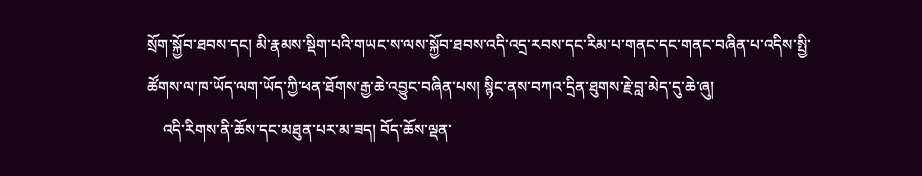སྲོག་སྐྱོབ་ཐབས་དང། མི་རྣམས་སྡིག་པའི་གཡང་ས་ལས་སྐྱོབ་ཐབས་འདི་འདྲ་རབས་དང་རིམ་པ་གནང་དང་གནང་བཞིན་པ་འདིས་སྤྱི་ཚོགས་ལ་ཁ་ཡོད་ལག་ཡོད་ཀྱི་ཕན་ཐོགས་རྒྱ་ཆེ་འབྱུང་བཞིན་པས། སྙིང་ནས་བཀའ་དྲིན་ཐུགས་རྗེ་བླ་མེད་དུ་ཆེ་ཞུ།
    འདི་རིགས་ནི་ཆོས་དང་མཐུན་པར་མ་ཟད། བོད་ཆོས་ལྡན་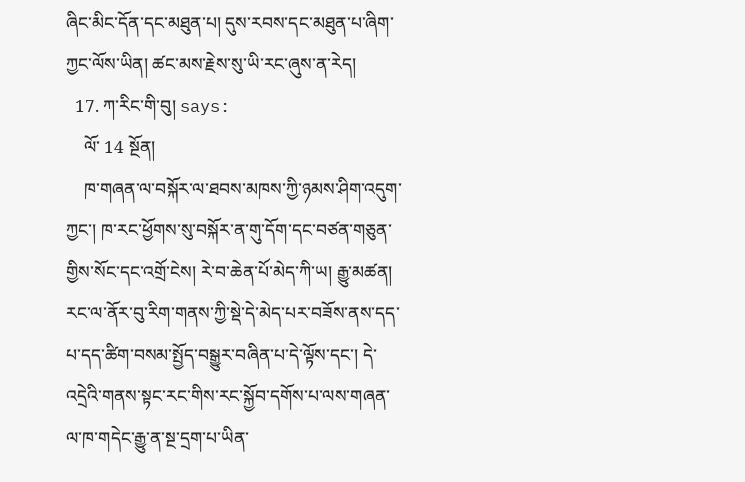ཞིང་མིང་དོན་དང་མཐུན་པ། དུས་རབས་དང་མཐུན་པ་ཞིག་ཀྱང་ལོས་ཡིན། ཚང་མས་རྗེས་སུ་ཡི་རང་ཞུས་ན་རེད།
  17. ཀ་རིང་གི་བུ། says:
    ལོ་ 14 སྔོན།
    ཁ་གཞན་ལ་བསྐོར་ལ་ཐབས་མཁས་ཀྱི་ཉམས་ཤིག་འདུག་ཀྱང་། ཁ་རང་ཕྱོགས་སུ་བསྐོར་ན་གུ་དོག་དང་བཙན་གཅུན་གྱིས་སོང་དང་འགྲོ་ངེས། རེ་བ་ཆེན་པོ་མེད་ཀི་ཡ། རྒྱུ་མཚན། རང་ལ་ནོར་བུ་རིག་གནས་ཀྱི་སྡེ་དེ་མེད་པར་བཟོས་ནས་དད་པ་དད་ཚིག་བསམ་སྤྱོད་བསྒྱུར་བཞིན་པ་དེ་ལྟོས་དང་། དེ་འདྲེའི་གནས་སྟང་རང་གིས་རང་སྐྱོབ་དགོས་པ་ལས་གཞན་ལ་ཁ་གདེང་རྒྱུ་ན་སྔ་དྲག་པ་ཡིན་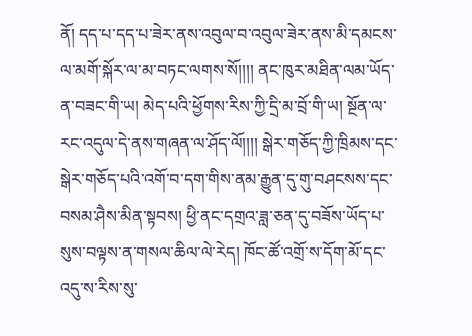ནོ། དད་པ་དད་པ་ཟེར་ནས་འབུལ་བ་འབུལ་ཟེར་ནས་མི་དམངས་ལ་མགོ་སྐོར་ལ་མ་བཏང་ལགས་སོ།།།། ནང་ཁུར་མཐིན་ལམ་ཡོད་ན་བཟང་གི་ཡ། མེད་པའི་ཕྱོགས་རིས་ཀྱི་དྲི་མ་བྲོ་གི་ཡ། སྔོན་ལ་རང་འདུལ་དེ་ནས་གཞན་ལ་ཤོད་ལོ།།།། སྒེར་གཅོད་ཀྱི་ཁྲིམས་དང་སྒེར་གཅོད་པའི་འགོ་བ་དག་གིས་ནམ་རྒྱུན་དུ་གུ་བཤངསས་དང་བསམ་ཤཻས་མིན་སྟབས། ཕྱི་ནང་དགྲའ་ཟླ་ཅན་དུ་བཟོས་ཡོད་པ་སུས་བལྟས་ན་གསལ་ཆིལ་ལེ་རེད། ཁོང་ཚོ་འགྲོ་ས་དོག་མོ་དང་འདུ་ས་རིས་སུ་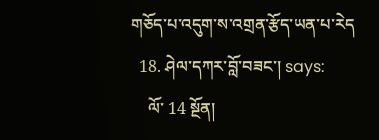གཅོད་པ་འདུག་ས་འགྲན་རྩོད་ཡན་པ་རེད
  18. ཤེལ་དཀར་བློ་བཟང་། says:
    ལོ་ 14 སྔོན།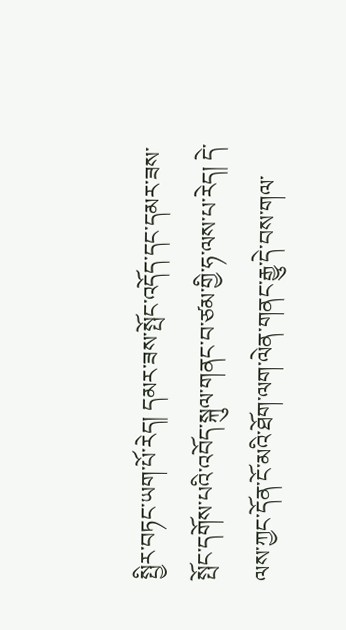སྤྱིར་བཏང་ཡག་པོ་རེད། དམར་ཟས་སྤོང་འདོད་དང་དམར་ཟས་སྤོང་དགོས་པའི་འབོད་སྐུལ་གནང་བ་ཙམ་གྱི་ཧ་ལས་པ་རེད། དེ་ལས་ཀྱང་དོན་ངོ་མའི་ཐོག་ལག་ལེན་གནང་རྒྱུ་དེ་བས་གལ་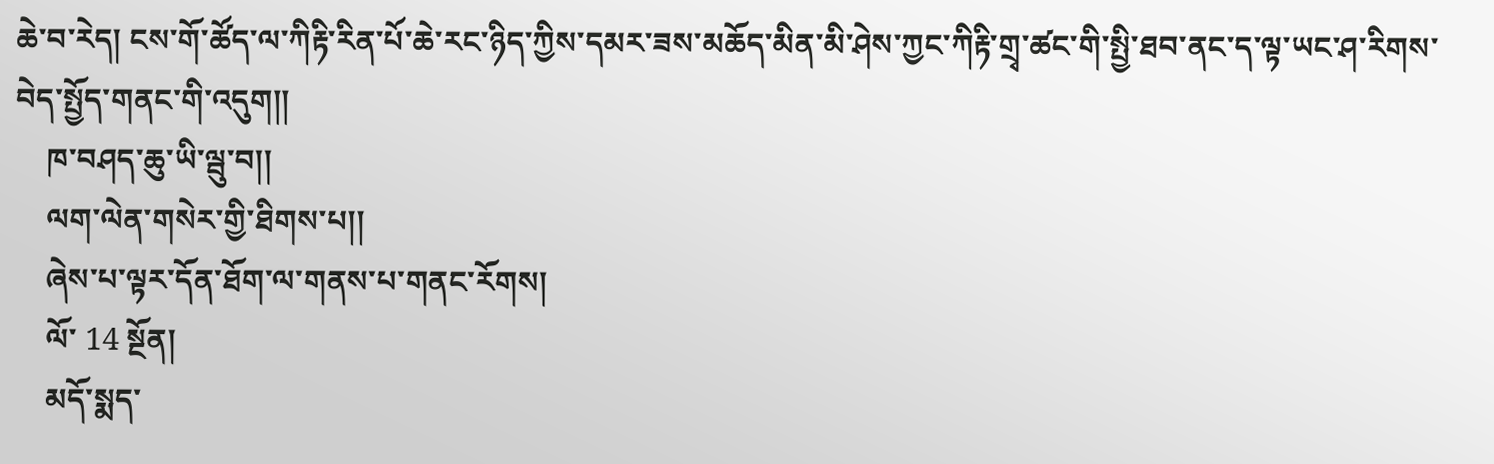ཆེ་བ་རེད། ངས་གོ་ཚོད་ལ་ཀིརྟི་རིན་པོ་ཆེ་རང་ཉིད་ཀྱིས་དམར་ཟས་མཆོད་མིན་མི་ཤེས་ཀྱང་ཀིརྟི་གྲྭ་ཚང་གི་སྤྱི་ཐབ་ནང་ད་ལྟ་ཡང་ཤ་རིགས་བེད་སྤྱོད་གནང་གི་འདུག།།
    ཁ་བཤད་ཆུ་ཡི་ལྦུ་བ།།
    ལག་ལེན་གསེར་གྱི་ཐིགས་པ།།
    ཞེས་པ་ལྟར་དོན་ཐོག་ལ་གནས་པ་གནང་རོགས།
    ལོ་ 14 སྔོན།
    མདོ་སྨད་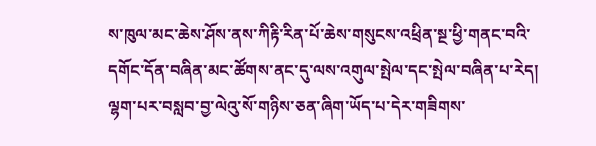ས་ཁུལ་མང་ཆེས་ཤོས་ནས་ཀིརྟི་རིན་པོ་ཆེས་གསུངས་འཕྲིན་སྔ་ཕྱི་གནང་བའི་དགོང་དོན་བཞིན་མང་ཚོགས་ནང་དུ་ལས་འགུལ་སྤེལ་དང་སྤེལ་བཞིན་པ་རེད། ལྷག་པར་བསླབ་བྱ་ལེའུ་སོ་གཉིས་ཅན་ཞིག་ཡོད་པ་དེར་གཟིགས་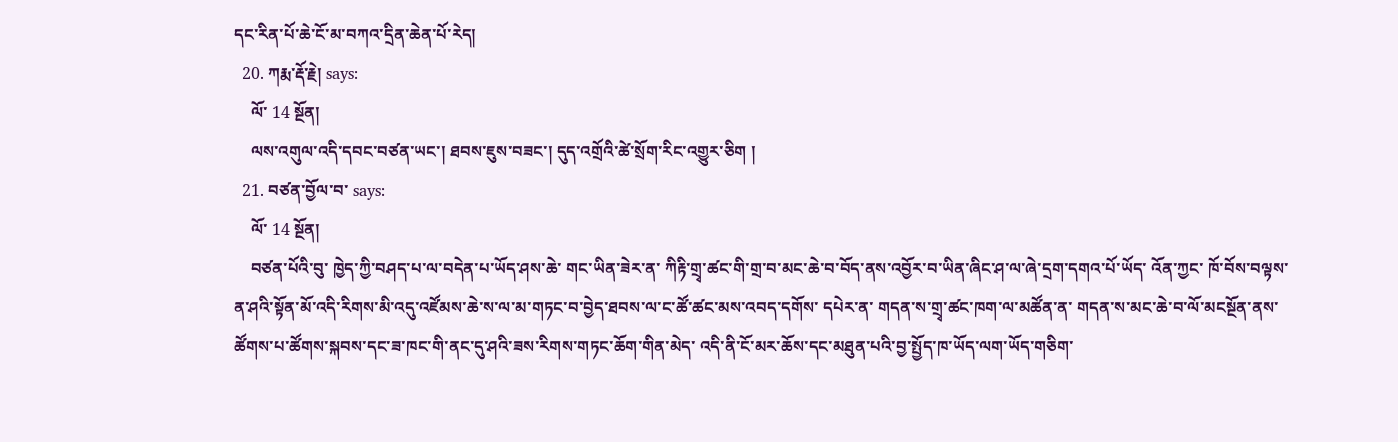དང་རིན་པོ་ཆེ་ངོ་མ་བཀའ་དྲིན་ཆེན་པོ་རེད།
  20. ཀརྨ་རྡོ་རྗེ། says:
    ལོ་ 14 སྔོན།
    ལས་འགུལ་འདི་དབང་བཙན་ཡང་། ཐབས་ཇུས་བཟང་། དུད་འགྲོའི་ཚེ་སྲོག་རིང་འགྱུར་ཅིག །
  21. བཙན་བྱོལ་བ་ says:
    ལོ་ 14 སྔོན།
    བཙན་པོའི་བུ་ ཁྱེད་ཀྱི་བཤད་པ་ལ་བདེན་པ་ཡོད་ཤས་ཆེ་ གང་ཡིན་ཟེར་ན་ ཀིརྟི་གྲྭ་ཚང་གི་གྲ་བ་མང་ཆེ་བ་བོད་ནས་འབྱོར་བ་ཡིན་ཞིང་ཤ་ལ་ཞེ་དྲག་དགའ་པོ་ཡོད་ འོན་ཀྱང་ ཁོ་བོས་བལྟས་ན་ཤའི་སྟོན་མོ་འདི་རིགས་མི་འདུ་འཛོམས་ཆེ་ས་ལ་མ་གཏང་བ་བྱེད་ཐབས་ལ་ང་ཚོ་ཚང་མས་འབད་དགོས་ དཔེར་ན་ གདན་ས་གྲྭ་ཚང་ཁག་ལ་མཚོན་ན་ གདན་ས་མང་ཆེ་བ་ལོ་མངསྔོན་ནས་ཚོགས་པ་ཚོགས་སྐབས་དང་ཟ་ཁང་གི་ནང་དུ་ཤའི་ཟས་རིགས་གཏང་ཆོག་གིན་མེད་ འདི་ནི་ངོ་མར་ཆོས་དང་མཐུན་པའི་བྱ་སྤྱོད་ཁ་ཡོད་ལག་ཡོད་གཅིག་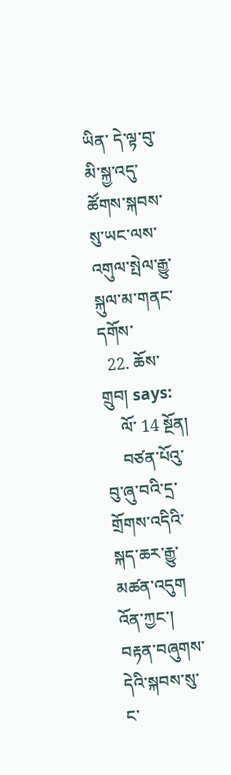ཡིན་ དེ་ལྟ་བུ་མི་སྐྱ་འདུ་ཚོགས་སྐབས་སུ་ཡང་ལས་འགུལ་སྤེལ་རྒྱུ་སྐུལ་མ་གནང་དགོས་
  22. ཆོས་གྲུབ། says:
    ལོ་ 14 སྔོན།
    བཙན་པོའུ་བུ་ཞུ་བའི་དྲ་གྲོགས་འདིའི་སྐད་ཆར་རྒྱུ་མཚན་འདུག འོན་ཀྱང་། བརྟན་བཞུགས་དེའི་སྐབས་སུ་ང་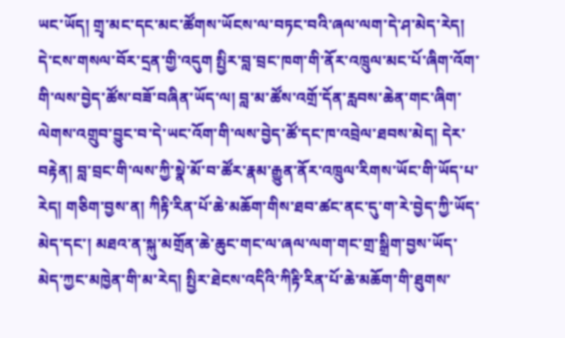ཡང་ཡོད། གྲྭ་མང་དང་མང་ཚོགས་ཡོངས་ལ་བཏང་བའི་ཞལ་ལག་དེ་ཤ་མེད་རེད། དེ་ངས་གསལ་བོར་དྲན་གྱི་འདུག སྤྱིར་བླ་བྲང་ཁག་གི་ནོར་འཁྲུལ་མང་པོ་ཞིག་འོག་གི་ལས་བྱེད་ཚོས་བཟོ་བཞིན་ཡོད་ལ། བླ་མ་ཚོས་འགྲོ་དོན་རླབས་ཆེན་གང་ཞིག་ལེགས་འགྲུབ་བྱུང་བ་དེ་ཡང་འོག་གི་ལས་བྱེད་ཚོ་དང་ཁ་འབྲེལ་ཐབས་མེད། དེར་བརྟེན། བླ་བྲང་གི་ལས་ཀྱི་སྣེ་མོ་བ་ཚོར་རྣམ་རྒྱུན་ནོར་འཁྲུལ་རིགས་ཡོང་གི་ཡོད་པ་རེད། གཅིག་བྱས་ན། ཀིརྟི་རིན་པོ་ཆེ་མཆོག་གིས་ཐབ་ཚང་ནང་དུ་ག་རེ་བྱེད་ཀྱི་ཡོད་མེད་དང་། མཐའ་ན་སྐུ་མགྲོན་ཆེ་ཆུང་གང་ལ་ཞལ་ལག་གང་གྲ་སྒྲིག་བྱས་ཡོད་མེད་ཀྱང་མཁྱེན་གི་མ་རེད། སྤྱིར་ཐེངས་འདིའི་ཀིརྟི་རིན་པོ་ཆེ་མཆོག་གི་ཐུགས་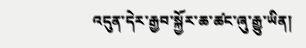འདུན་དེར་རྒྱབ་སྐྱོར་ཆ་ཚང་ཞུ་རྒྱུ་ཡིན།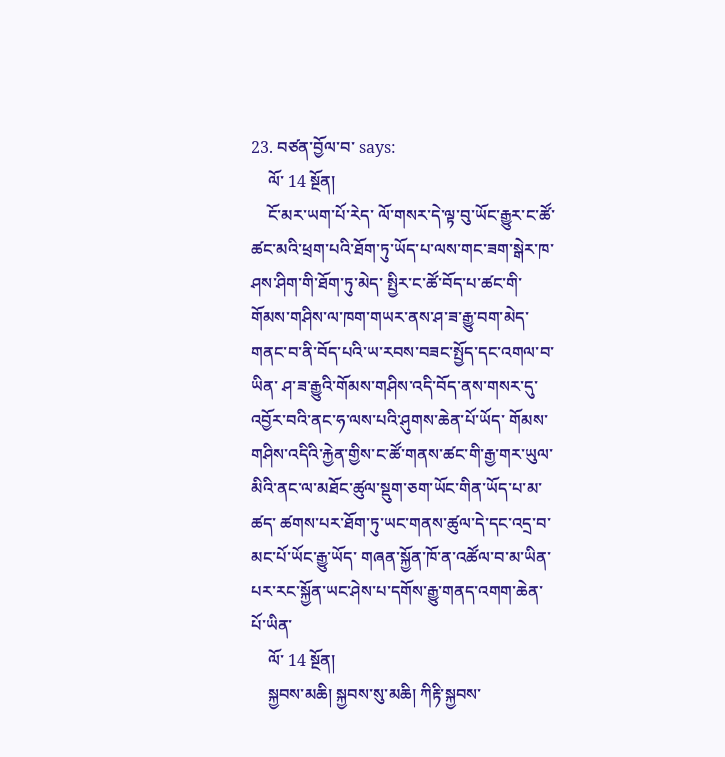23. བཙན་བྱོལ་བ་ says:
    ལོ་ 14 སྔོན།
    ངོ་མར་ཡག་པོ་རེད་ ལོ་གསར་དེ་ལྟ་བུ་ཡོང་རྒྱུར་ང་ཚོ་ཚང་མའི་ཕྲག་པའི་ཐོག་ཏུ་ཡོད་པ་ལས་གང་ཟག་སྒེར་ཁ་ཤས་ཤིག་གི་ཐོག་ཏུ་མེད་ སྤྱིར་ང་ཚོ་བོད་པ་ཚང་གི་གོམས་གཤིས་ལ་ཁག་གཡར་ནས་ཤ་ཟ་རྒྱུ་བག་མེད་གནང་བ་ནི་བོད་པའི་ཡ་རབས་བཟང་སྤྱོད་དང་འགལ་བ་ཡིན་ ཤ་ཟ་རྒྱུའི་གོམས་གཤིས་འདི་བོད་ནས་གསར་དུ་འབྱོར་བའི་ནང་ཧ་ལས་པའི་ཤུགས་ཆེན་པོ་ཡོད་ གོམས་གཤིས་འདིའི་རྐྱེན་གྱིས་ང་ཚོ་གནས་ཚང་གི་རྒྱ་གར་ཡུལ་མིའི་ནང་ལ་མཐོང་ཚུལ་སྡུག་ཅག་ཡོང་གིན་ཡོད་པ་མ་ཚད་ ཚགས་པར་ཐོག་ཏུ་ཡང་གནས་ཚུལ་དེ་དང་འདྲ་བ་མང་པོ་ཡོང་རྒྱུ་ཡོད་ གཞན་སྐྱོན་ཁོ་ན་འཚོལ་བ་མ་ཡིན་པར་རང་སྐྱོན་ཡང་ཤེས་པ་དགོས་རྒྱུ་གནད་འགག་ཆེན་པོ་ཡིན་
    ལོ་ 14 སྔོན།
    སྐྱབས་མཆི། སྐྱབས་སུ་མཆི། ཀིརྟི་སྐྱབས་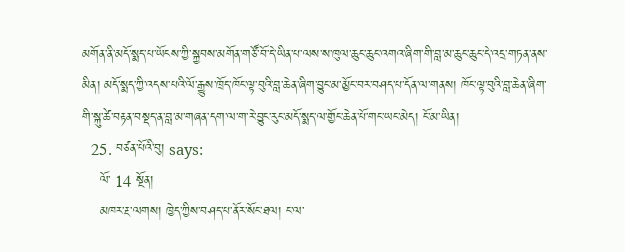མགོན་ནི་མདོ་སྨད་པ་ཡོངས་ཀྱི་སྐྱབས་མགོན་གཙོ་བོ་དེ་ཡིན་པ་ལས་ས་ཁུལ་ཆུང་ཆུང་འགའ་ཞིག་གི་བླ་མ་ཆུང་ཆུང་དེ་འདྲ་གཏན་ནས་མིན། མདོ་སྨད་ཀྱི་འདས་པའི་ལོ་རྒྱུས་ཁྲོད་ཁོང་ལྟ་བུའི་བླ་ཆེན་ཞིག་བྱུང་མ་མྱོང་བར་བཤད་པ་དོན་ལ་གནས། ཁོང་ལྟ་བུའི་བླ་ཆེན་ཞིག་གི་སྐུ་ཚེ་བརྟན་བསྡད་ན་བླ་མ་གཞན་དག་ལ་ག་རེ་བྱུང་རུང་མདོ་སྨད་ལ་གྱོང་ཆེན་པོ་གང་ཡང་མེད། ངོ་མ་ཡིན།
  25. བཙན་པོའི་བུ། says:
    ལོ་ 14 སྔོན།
    མཁར་རྔ་ལགས། ཁྱེད་ཀྱིས་བཤད་པ་ནོར་སོང་ཐལ། ང་ལ་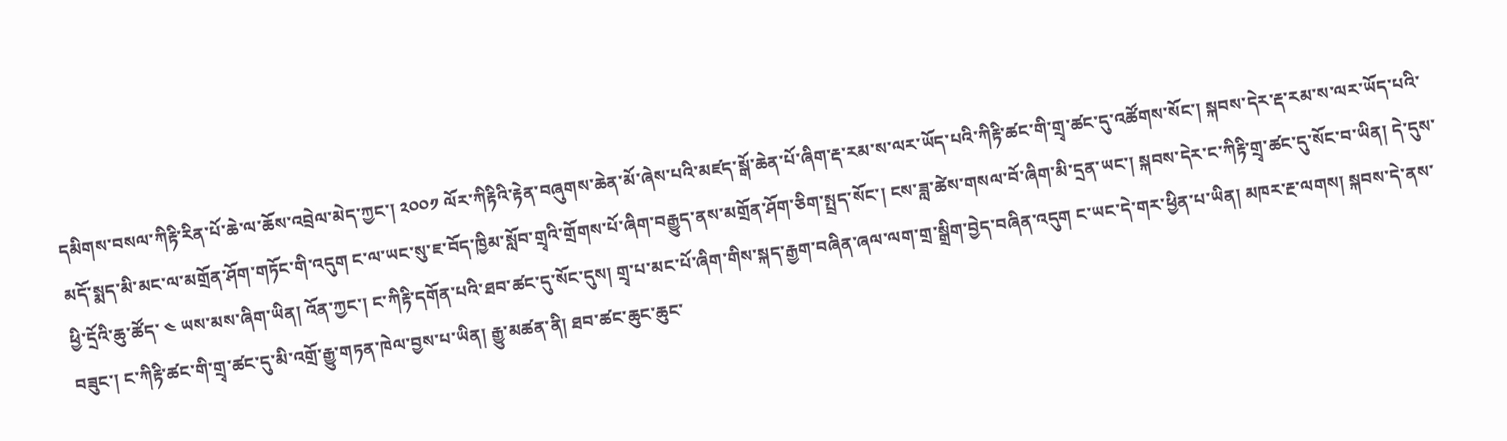དམིགས་བསལ་ཀིརྟི་རིན་པོ་ཆེ་ལ་ཆོས་འབྲེལ་མེད་ཀྱང་། ༢༠༠༡ ལོར་ཀིརྟིའི་རྟེན་བཞུགས་ཆེན་མོ་ཞེས་པའི་མཛད་སྒོ་ཆེན་པོ་ཞིག་རྡ་རམ་ས་ལར་ཡོད་པའི་ཀིརྟི་ཚང་གི་གྲྭ་ཚང་དུ་འཚོགས་སོང་། སྐབས་དེར་རྡ་རམ་ས་ལར་ཡོད་པའི་མདོ་སྨད་མི་མང་ལ་མགྲོན་ཤོག་གཏོང་གི་འདུག ང་ལ་ཡང་སུ་ཇ་བོད་ཁྱིམ་སློབ་གྲྭའི་གྲོགས་པོ་ཞིག་བརྒྱུད་ནས་མགྲོན་ཤོག་ཅིག་སྤྲད་སོང་། ངས་ཟླ་ཚེས་གསལ་བོ་ཞིག་མི་དྲན་ཡང་། སྐབས་དེར་ང་ཀིརྟི་གྲྭ་ཚང་དུ་སོང་བ་ཡིན། དེ་དུས་ཕྱི་དྲོའི་ཆུ་ཚོད་ ༤ ཡས་མས་ཞིག་ཡིན། འོན་ཀྱང་། ང་ཀིརྟི་དགོན་པའི་ཐབ་ཚང་དུ་སོང་དུས། གྲྭ་པ་མང་པོ་ཞིག་གིས་སྐད་རྒྱག་བཞིན་ཞལ་ལག་གྲ་སྒྲིག་བྱེད་བཞིན་འདུག ང་ཡང་དེ་གར་ཕྱིན་པ་ཡིན། མཁར་རྔ་ལགས། སྐབས་དེ་ནས་བཟུང་། ང་ཀིརྟི་ཚང་གི་གྲྭ་ཚང་དུ་མི་འགྲོ་རྒྱུ་གཏན་ཁེལ་བྱས་པ་ཡིན། རྒྱུ་མཚན་ནི། ཐབ་ཚང་ཆུང་ཆུང་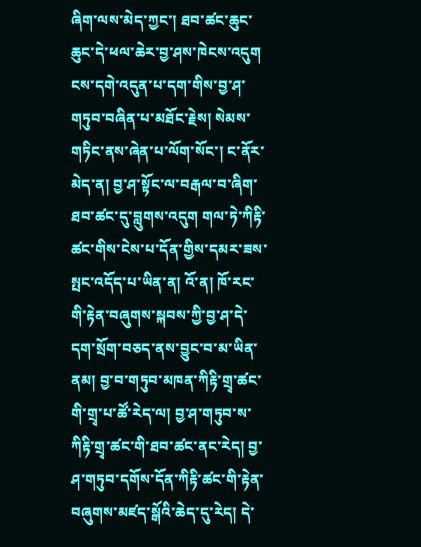ཞིག་ལས་མེད་ཀྱང་། ཐབ་ཚང་ཆུང་ཆུང་དེ་ཕལ་ཆེར་བྱ་ཤས་ཁེངས་འདུག ངས་དགེ་འདུན་པ་དག་གིས་བྱ་ཤ་གཏུབ་བཞིན་པ་མཐོང་རྗེས། སེམས་གཏིང་ནས་ཞེན་པ་ལོག་སོང་། ང་ནོར་མེད་ན། བྱ་ཤ་སྟོང་ལ་བརྒལ་བ་ཞིག་ཐབ་ཚང་དུ་བླུགས་འདུག གལ་ཏེ་ཀིརྟི་ཚང་གིས་ངེས་པ་དོན་གྱིས་དམར་ཟས་སྤང་འདོད་པ་ཡིན་ན། འོ་ན། ཁོ་རང་གི་རྟེན་བཞུགས་སྐབས་ཀྱི་བྱ་ཤ་དེ་དག་སྲོག་བཅད་ནས་བྱུང་བ་མ་ཡིན་ནམ། བྱ་བ་གཏུབ་མཁན་ཀིརྟི་གྲྭ་ཚང་གི་གྲྭ་པ་ཚོ་རེད་ལ། བྱ་ཤ་གཏུབ་ས་ཀིརྟི་གྲྭ་ཚང་གི་ཐབ་ཚང་ནང་རེད། བྱ་ཤ་གཏུབ་དགོས་དོན་ཀིརྟི་ཚང་གི་རྟེན་བཞུགས་མཛད་སྒོའི་ཆེད་དུ་རེད། དེ་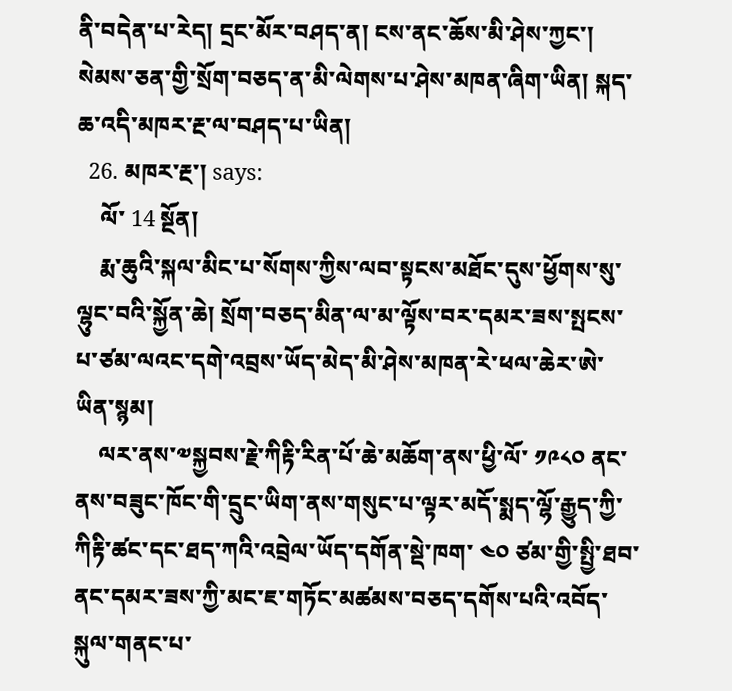ནི་བདེན་པ་རེད། དྲང་མོར་བཤད་ན། ངས་ནང་ཆོས་མི་ཤེས་ཀྱང་། སེམས་ཅན་གྱི་སྲོག་བཅད་ན་མི་ལེགས་པ་ཤེས་མཁན་ཞིག་ཡིན། སྐད་ཆ་འདི་མཁར་རྔ་ལ་བཤད་པ་ཡིན།
  26. མཁར་རྔ་། says:
    ལོ་ 14 སྔོན།
    རྨ་ཆུའི་སྐལ་མིང་པ་སོགས་ཀྱིས་ལབ་སྟངས་མཐོང་དུས་ཕྱོགས་སུ་ལྷུང་བའི་སྐྱོན་ཆེ། སྲོག་བཅད་མིན་ལ་མ་ལྟོས་བར་དམར་ཟས་སྤངས་པ་ཙམ་ལའང་དགེ་འབྲས་ཡོད་མེད་མི་ཤེས་མཁན་རེ་ཕལ་ཆེར་ཨེ་ཡིན་སྙམ།
    ལར་ནས་༧སྐྱབས་རྗེ་ཀིརྟི་རིན་པོ་ཆེ་མཆོག་ནས་ཕྱི་ལོ་ ༡༩༨༠ ནང་ནས་བཟུང་ཁོང་གི་དྲུང་ཡིག་ནས་གསུང་པ་ལྟར་མདོ་སྨད་ལྷོ་རྒྱུད་ཀྱི་ཀིརྟི་ཚང་དང་ཐད་ཀའི་འབྲེལ་ཡོད་དགོན་སྡེ་ཁག་ ༤༠ ཙམ་གྱི་སྤྱི་ཐབ་ནང་དམར་ཟས་ཀྱི་མང་ཇ་གཏོང་མཚམས་བཅད་དགོས་པའི་འབོད་སྐུལ་གནང་པ་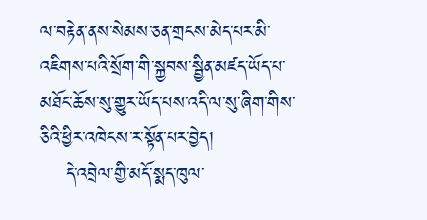ལ་བརྟེན་ནས་སེམས་ཅན་གྲངས་མེད་པར་མི་འཇིགས་པའི་སྲོག་གི་སྐྱབས་སྦྱིན་མཛད་ཡོད་པ་མཐོང་ཆོས་སུ་གྱུར་ཡོད་པས་འདི་ལ་སུ་ཞིག་གིས་ཅིའི་ཕྱིར་འཁེངས་ར་སྟོན་པར་བྱེད།
    དེ་འབྲེལ་གྱི་མདོ་སྨད་ཁུལ་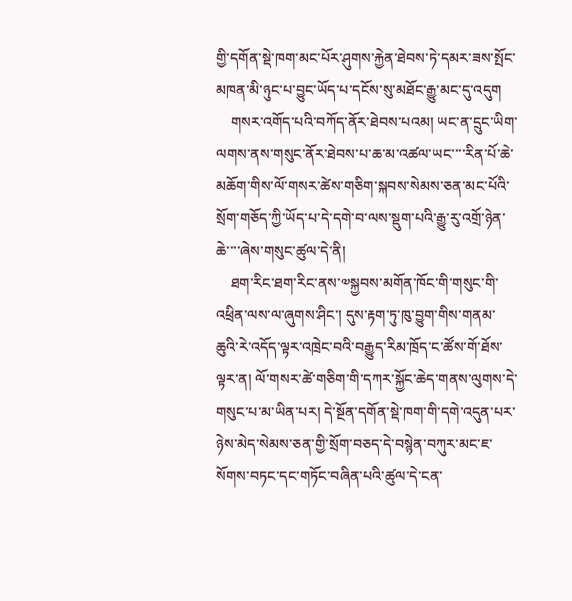གྱི་དགོན་སྡེ་ཁག་མང་པོར་ཤུགས་རྐྱེན་ཐེབས་ཏེ་དམར་ཟས་སྤོང་མཁན་མི་ཉུང་པ་བྱུང་ཡོད་པ་དངོས་སུ་མཐོང་རྒྱུ་མང་དུ་འདུག
    གསར་འགོད་པའི་བཀོད་ནོར་ཐེབས་པའམ། ཡང་ན་དྲུང་ཡིག་ལགས་ནས་གསུང་ནོར་ཐེབས་པ་ཆ་མ་འཚལ་ཡང་་་་རིན་པོ་ཆེ་མཆོག་གིས་ལོ་གསར་ཚེས་གཅིག་སྐབས་སེམས་ཅན་མང་པོའི་སྲོག་གཅོད་ཀྱི་ཡོད་པ་དེ་དགེ་བ་ལས་སྡུག་པའི་རྒྱུ་རུ་འགྲོ་ཉེན་ཆེ་་་་ཞེས་གསུང་ཚུལ་དེ་ནི།
    ཐག་རིང་ཐག་རིང་ནས་༧སྐྱབས་མགོན་ཁོང་གི་གསུང་གི་འཕྲིན་ལས་ལ་ཞུགས་ཤིང་། དུས་རྟག་ཏུ་ཁུ་བྱུག་གིས་གནམ་ཆུའི་རེ་འདོད་ལྟར་འཁྲེང་བའི་བརྒྱུད་རིམ་ཁྲོད་ང་ཚོས་གོ་ཐོས་ལྟར་ན། ལོ་གསར་ཚེ་གཅིག་གི་དཀར་སྐྱོང་ཆེད་གནས་ལུགས་དེ་གསུང་པ་མ་ཡིན་པར། དེ་སྔོན་དགོན་སྡེ་ཁག་གི་དགེ་འདུན་པར་ཉེས་མེད་སེམས་ཅན་གྱི་སྲོག་བཅད་དེ་བསྙེན་བཀུར་མང་ཇ་སོགས་བཏང་དང་གཏོང་བཞིན་པའི་ཚུལ་དེ་ངན་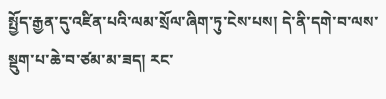སྤྱོད་རྒྱན་དུ་འཛིན་པའི་ལམ་སྲོལ་ཞིག་ཏུ་ངེས་པས། དེ་ནི་དགེ་བ་ལས་སྡུག་པ་ཆེ་བ་ཙམ་མ་ཟད། རང་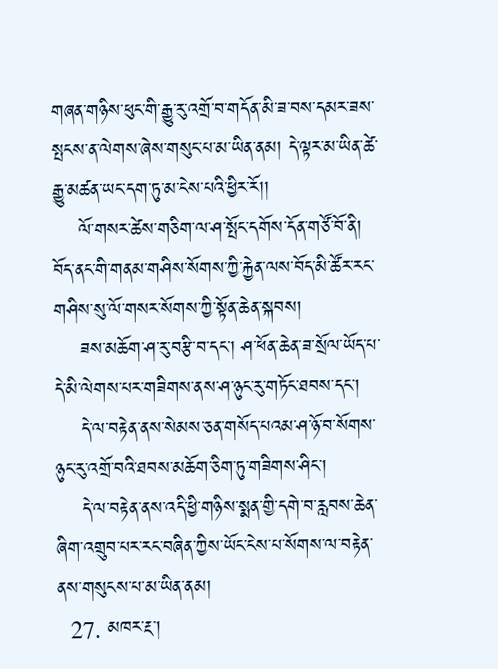གཞན་གཉིས་ཕུང་གི་རྒྱུ་རུ་འགྲོ་བ་གདོན་མི་ཟ་བས་དམར་ཟས་སྤངས་ན་ལེགས་ཞེས་གསུང་པ་མ་ཡིན་ནམ། དེ་ལྟར་མ་ཡིན་ཚེ་རྒྱུ་མཚན་ཡང་དག་ཏུ་མ་ངེས་པའི་ཕྱིར་རོ།།
    ལོ་གསར་ཚེས་གཅིག་ལ་ཤ་སྤོང་དགོས་དོན་གཙོ་བོ་ནི། བོད་ནང་གི་གནམ་གཤིས་སོགས་ཀྱི་རྐྱེན་ལས་བོད་མི་ཚོར་རང་གཤིས་སུ་ལོ་གསར་སོགས་ཀྱི་སྟོན་ཆེན་སྐབས།
    ཟས་མཆོག་ཤ་རུ་བརྩི་བ་དང་། ཤ་ཕོན་ཆེན་ཟ་སྲོལ་ཡོད་པ་དེ་མི་ལེགས་པར་གཟིགས་ནས་ཤ་ཉུང་རུ་གཏོང་ཐབས་དང་།
    དེ་ལ་བརྟེན་ནས་སེམས་ཅན་གསོད་པའམ་ཤ་ཉོ་བ་སོགས་ཉུང་རུ་འགྲོ་བའི་ཐབས་མཆོག་ཅིག་ཏུ་གཟིགས་ཤིང་།
    དེ་ལ་བརྟེན་ནས་འདི་ཕྱི་གཉིས་སྨན་གྱི་དགེ་བ་རླབས་ཆེན་ཞིག་འགྲུབ་པར་རང་བཞིན་ཀྱིས་ཡོང་ངེས་པ་སོགས་ལ་བརྟེན་ནས་གསུངས་པ་མ་ཡིན་ནམ།
  27. མཁར་རྔ་།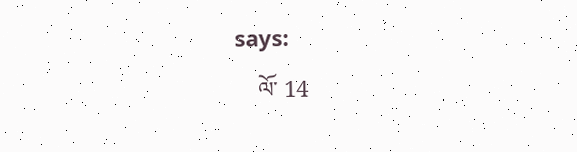says:
    ལོ་ 14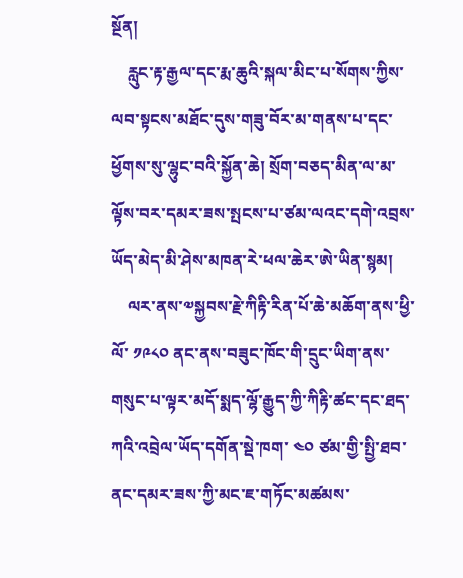སྔོན།
    རླུང་རྟ་རྒྱལ་དང་རྨ་ཆུའི་སྐལ་མིང་པ་སོགས་ཀྱིས་ལབ་སྟངས་མཐོང་དུས་གཟུ་བོར་མ་གནས་པ་དང་ཕྱོགས་སུ་ལྷུང་བའི་སྐྱོན་ཆེ། སྲོག་བཅད་མིན་ལ་མ་ལྟོས་བར་དམར་ཟས་སྤངས་པ་ཙམ་ལའང་དགེ་འབྲས་ཡོད་མེད་མི་ཤེས་མཁན་རེ་ཕལ་ཆེར་ཨེ་ཡིན་སྙམ།
    ལར་ནས་༧སྐྱབས་རྗེ་ཀིརྟི་རིན་པོ་ཆེ་མཆོག་ནས་ཕྱི་ལོ་ ༡༩༨༠ ནང་ནས་བཟུང་ཁོང་གི་དྲུང་ཡིག་ནས་གསུང་པ་ལྟར་མདོ་སྨད་ལྷོ་རྒྱུད་ཀྱི་ཀིརྟི་ཚང་དང་ཐད་ཀའི་འབྲེལ་ཡོད་དགོན་སྡེ་ཁག་ ༤༠ ཙམ་གྱི་སྤྱི་ཐབ་ནང་དམར་ཟས་ཀྱི་མང་ཇ་གཏོང་མཚམས་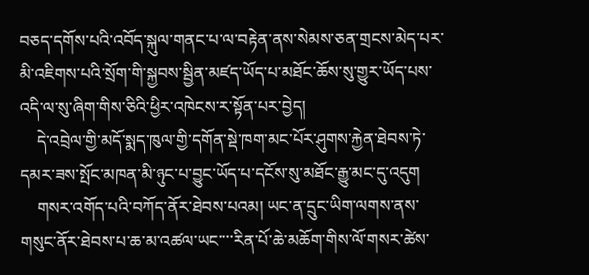བཅད་དགོས་པའི་འབོད་སྐུལ་གནང་པ་ལ་བརྟེན་ནས་སེམས་ཅན་གྲངས་མེད་པར་མི་འཇིགས་པའི་སྲོག་གི་སྐྱབས་སྦྱིན་མཛད་ཡོད་པ་མཐོང་ཆོས་སུ་གྱུར་ཡོད་པས་འདི་ལ་སུ་ཞིག་གིས་ཅིའི་ཕྱིར་འཁེངས་ར་སྟོན་པར་བྱེད།
    དེ་འབྲེལ་གྱི་མདོ་སྨད་ཁུལ་གྱི་དགོན་སྡེ་ཁག་མང་པོར་ཤུགས་རྐྱེན་ཐེབས་ཏེ་དམར་ཟས་སྤོང་མཁན་མི་ཉུང་པ་བྱུང་ཡོད་པ་དངོས་སུ་མཐོང་རྒྱུ་མང་དུ་འདུག
    གསར་འགོད་པའི་བཀོད་ནོར་ཐེབས་པའམ། ཡང་ན་དྲུང་ཡིག་ལགས་ནས་གསུང་ནོར་ཐེབས་པ་ཆ་མ་འཚལ་ཡང་་་་རིན་པོ་ཆེ་མཆོག་གིས་ལོ་གསར་ཚེས་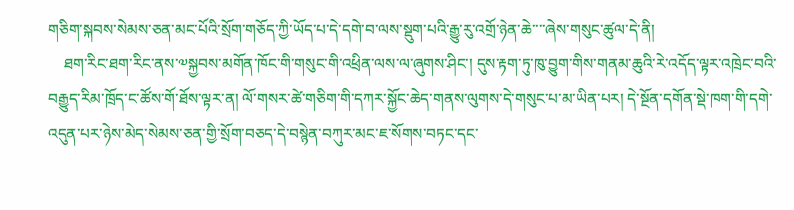གཅིག་སྐབས་སེམས་ཅན་མང་པོའི་སྲོག་གཅོད་ཀྱི་ཡོད་པ་དེ་དགེ་བ་ལས་སྡུག་པའི་རྒྱུ་རུ་འགྲོ་ཉེན་ཆེ་་་་ཞེས་གསུང་ཚུལ་དེ་ནི།
    ཐག་རིང་ཐག་རིང་ནས་༧སྐྱབས་མགོན་ཁོང་གི་གསུང་གི་འཕྲིན་ལས་ལ་ཞུགས་ཤིང་། དུས་རྟག་ཏུ་ཁུ་བྱུག་གིས་གནམ་ཆུའི་རེ་འདོད་ལྟར་འཁྲེང་བའི་བརྒྱུད་རིམ་ཁྲོད་ང་ཚོས་གོ་ཐོས་ལྟར་ན། ལོ་གསར་ཚེ་གཅིག་གི་དཀར་སྐྱོང་ཆེད་གནས་ལུགས་དེ་གསུང་པ་མ་ཡིན་པར། དེ་སྔོན་དགོན་སྡེ་ཁག་གི་དགེ་འདུན་པར་ཉེས་མེད་སེམས་ཅན་གྱི་སྲོག་བཅད་དེ་བསྙེན་བཀུར་མང་ཇ་སོགས་བཏང་དང་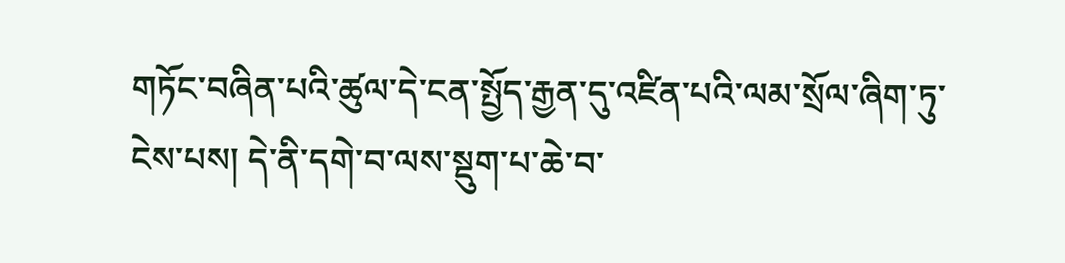གཏོང་བཞིན་པའི་ཚུལ་དེ་ངན་སྤྱོད་རྒྱན་དུ་འཛིན་པའི་ལམ་སྲོལ་ཞིག་ཏུ་ངེས་པས། དེ་ནི་དགེ་བ་ལས་སྡུག་པ་ཆེ་བ་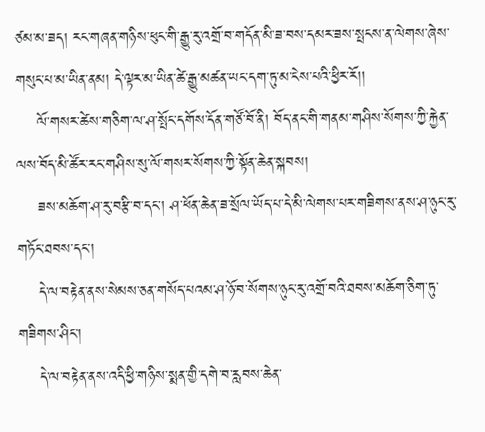ཙམ་མ་ཟད། རང་གཞན་གཉིས་ཕུང་གི་རྒྱུ་རུ་འགྲོ་བ་གདོན་མི་ཟ་བས་དམར་ཟས་སྤངས་ན་ལེགས་ཞེས་གསུང་པ་མ་ཡིན་ནམ། དེ་ལྟར་མ་ཡིན་ཚེ་རྒྱུ་མཚན་ཡང་དག་ཏུ་མ་ངེས་པའི་ཕྱིར་རོ།།
    ལོ་གསར་ཚེས་གཅིག་ལ་ཤ་སྤོང་དགོས་དོན་གཙོ་བོ་ནི། བོད་ནང་གི་གནམ་གཤིས་སོགས་ཀྱི་རྐྱེན་ལས་བོད་མི་ཚོར་རང་གཤིས་སུ་ལོ་གསར་སོགས་ཀྱི་སྟོན་ཆེན་སྐབས།
    ཟས་མཆོག་ཤ་རུ་བརྩི་བ་དང་། ཤ་ཕོན་ཆེན་ཟ་སྲོལ་ཡོད་པ་དེ་མི་ལེགས་པར་གཟིགས་ནས་ཤ་ཉུང་རུ་གཏོང་ཐབས་དང་།
    དེ་ལ་བརྟེན་ནས་སེམས་ཅན་གསོད་པའམ་ཤ་ཉོ་བ་སོགས་ཉུང་རུ་འགྲོ་བའི་ཐབས་མཆོག་ཅིག་ཏུ་གཟིགས་ཤིང་།
    དེ་ལ་བརྟེན་ནས་འདི་ཕྱི་གཉིས་སྨན་གྱི་དགེ་བ་རླབས་ཆེན་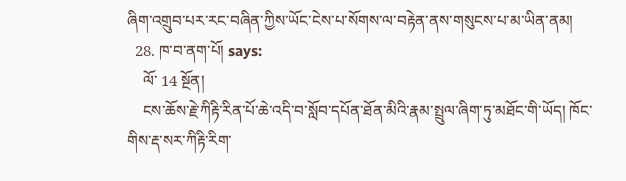ཞིག་འགྲུབ་པར་རང་བཞིན་ཀྱིས་ཡོང་ངེས་པ་སོགས་ལ་བརྟེན་ནས་གསུངས་པ་མ་ཡིན་ནམ།
  28. ཁ་བ་ནག་པོ། says:
    ལོ་ 14 སྔོན།
    ངས་ཆོས་རྗེ་ཀིརྟི་རིན་པོ་ཆེ་འདི་བ་སློབ་དཔོན་ཐོན་མིའི་རྣམ་སྤྲུལ་ཞིག་ཏུ་མཐོང་གི་ཡོད། ཁོང་གིས་རྡ་སར་ཀིརྟི་རིག་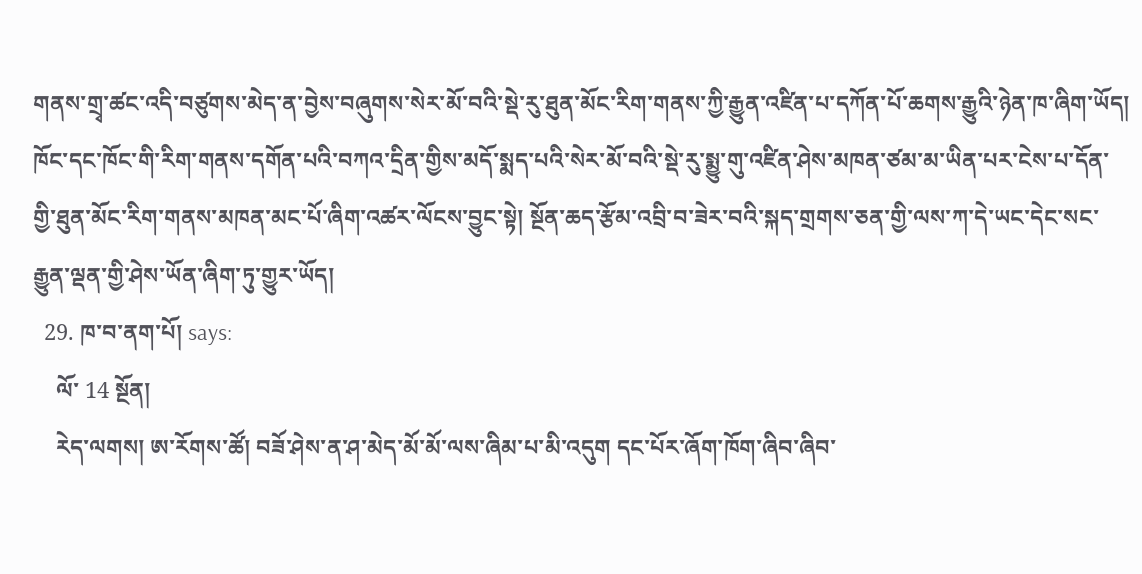གནས་གྲྭ་ཚང་འདི་བཙུགས་མེད་ན་བྱེས་བཞུགས་སེར་མོ་བའི་སྡེ་རུ་ཐུན་མོང་རིག་གནས་ཀྱི་རྒྱུན་འཛིན་པ་དཀོན་པོ་ཆགས་རྒྱུའི་ཉེན་ཁ་ཞིག་ཡོད། ཁོང་དང་ཁོང་གི་རིག་གནས་དགོན་པའི་བཀའ་དྲིན་གྱིས་མདོ་སྨད་པའི་སེར་མོ་བའི་སྡེ་རུ་སྨྱུ་གུ་འཛིན་ཤེས་མཁན་ཙམ་མ་ཡིན་པར་ངེས་པ་དོན་གྱི་ཐུན་མོང་རིག་གནས་མཁན་མང་པོ་ཞིག་འཚར་ལོངས་བྱུང་སྟེ། སྔོན་ཆད་རྩོམ་འབྲི་བ་ཟེར་བའི་སྐད་གྲགས་ཅན་གྱི་ལས་ཀ་དེ་ཡང་དེང་སང་རྒྱུན་ལྡན་གྱི་ཤེས་ཡོན་ཞིག་ཏུ་གྱུར་ཡོད།
  29. ཁ་བ་ནག་པོ། says:
    ལོ་ 14 སྔོན།
    རེད་ལགས། ཨ་རོགས་ཚོ། བཟོ་ཤེས་ན་ཤ་མེད་མོ་མོ་ལས་ཞིམ་པ་མི་འདུག དང་པོར་ཞོག་ཁོག་ཞིབ་ཞིབ་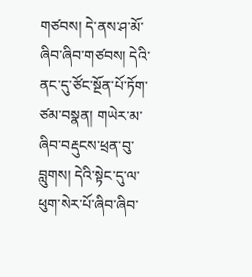གཙབས། དེ་ནས་ཤ་མོ་ཞིབ་ཞིབ་གཙབས། དེའི་ནང་དུ་ཙོང་སྔོན་པོ་ཏོག་ཙམ་བསྣན། གཡེར་མ་ཞིབ་བརྡུངས་ཕྲན་བུ་བླུགས། དེའི་སྟེང་དུ་ལ་ཕུག་སེར་པོ་ཞིབ་ཞིབ་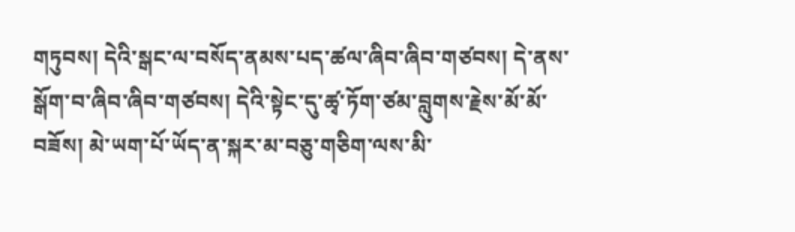གཏུབས། དེའི་སྒང་ལ་བསོད་ནམས་པད་ཚལ་ཞིབ་ཞིབ་གཙབས། དེ་ནས་སྒོག་བ་ཞིབ་ཞིབ་གཙབས། དེའི་སྟེང་དུ་ཚྭ་ཏོག་ཙམ་བླུགས་རྗེས་མོ་མོ་བཟོས། མེ་ཡག་པོ་ཡོད་ན་སྐར་མ་བཅུ་གཅིག་ལས་མི་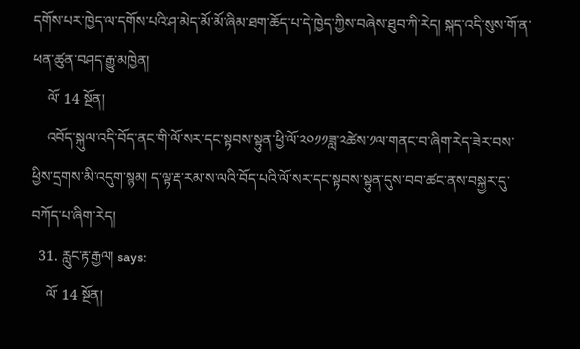དགོས་པར་ཁྱེད་ལ་དགོས་པའི་ཤ་མེད་མོ་མོ་ཞིམ་ཐག་ཆོད་པ་དེ་ཁྱེད་ཀྱིས་བཞེས་ཐུབ་ཀི་རེད། སྐད་འདི་སུས་གོ་ན་ཕན་ཚུན་བཤད་རྒྱུ་མཁྱེན།
    ལོ་ 14 སྔོན།
    འབོད་སྐུལ་འདི་བོད་ནང་གི་ལོ་སར་དང་སྟབས་སྟུན་ཕྱི་ལོ་༢༠༡༡ཟླ་༢ཚེས་༡ལ་གནང་བ་ཞིག་རེད་ཟེར་བས་ཕྱིས་དྲགས་མི་འདུག་སྙམ། ད་ལྟ་རྡ་རམ་ས་ལའི་བོད་པའི་ལོ་སར་དང་སྟབས་སྟུན་དུས་བབ་ཚང་ནས་བསྐྱར་དུ་བཀོད་པ་ཞིག་རེད།
  31. རླུང་རྟ་རྒྱལ། says:
    ལོ་ 14 སྔོན།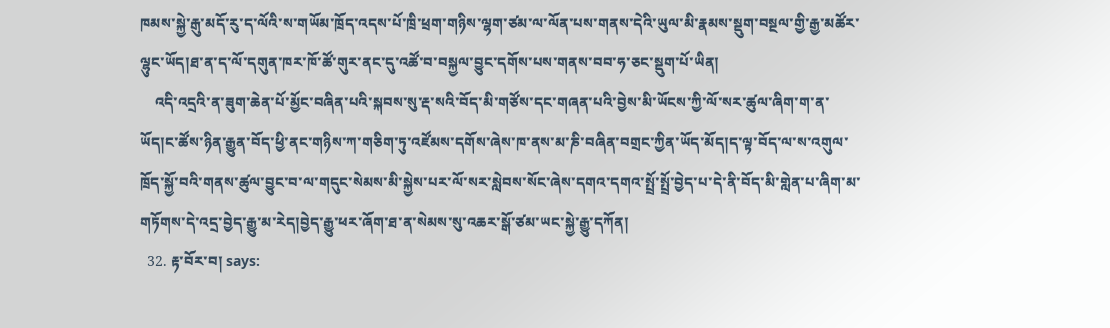ཁམས་སྐྱེ་རྒུ་མདོ་རུ་ད་ལོའི་ས་གཡོམ་ཁྲོད་འདས་པོ་ཁྲི་ཕྲག་གཉིས་ལྷག་ཙམ་ལ་ལོན་པས་གནས་དེའི་ཡུལ་མི་རྣམས་སྡུག་བསྔལ་གྱི་རྒྱ་མཚོར་ལྷུང་ཡོད།ཐ་ན་ད་ལོ་དགུན་ཁར་ཁོ་ཚོ་གུར་ནང་དུ་འཚོ་བ་བསྐྱལ་བྱུང་དགོས་པས་གནས་བབ་ཧ་ཅང་སྡུག་པོ་ཡིན།
    འདི་འདྲའི་ན་ཟུག་ཆེན་པོ་མྱོང་བཞིན་པའི་སྐབས་སུ་རྡ་སའི་བོད་མི་གཙོས་དང་གཞན་པའི་བྱེས་མི་ཡོངས་ཀྱི་ལོ་སར་ཚུལ་ཞིག་ག་ན་ཡོད།ང་ཚོས་ཉིན་རྒྱུན་བོད་ཕྱི་ནང་གཉིས་ཀ་གཅིག་ཏུ་འཛོམས་དགོས་ཞེས་ཁ་ནས་མ་ཎི་བཞིན་བགྲང་ཀྱིན་ཡོད་མོད།ད་ལྟ་བོད་ལ་ས་འགུལ་ཁྲོད་སྐྱོ་བའི་གནས་ཚུལ་བྱུང་བ་ལ་གདུང་སེམས་མི་སྐྱེས་པར་ལོ་སར་སླེབས་སོང་ཞེས་དགའ་དགའ་སྤྲོ་སྤྲོ་བྱེད་པ་དེ་ནི་བོད་མི་གླེན་པ་ཞིག་མ་གཏོགས་དེ་འདྲ་བྱེད་རྒྱུ་མ་རེད།བྱེད་རྒྱུ་ཕར་ཞོག་ཐ་ན་སེམས་སུ་འཆར་སྒོ་ཙམ་ཡང་སྐྱེ་རྒྱུ་དཀོན།
  32. རྟ་བོར་བ། says: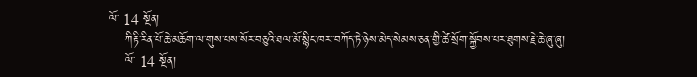ལོ་ 14 སྔོན།
    ཀིརྟི་རིན་པོ་ཆེ་མཆོག་ལ་གུས་པས་སོར་བཅུའི་ཐལ་མོ་སྙིང་ཁར་་བཀོད་ཏེ་ཉེས་མེད་སེམས་ཅན་གྱི་ཚེ་སྲོག་སྐྱོབས་པར་ཐུགས་རྗེ་ཆེ་ཞུ་ཞུ།
    ལོ་ 14 སྔོན།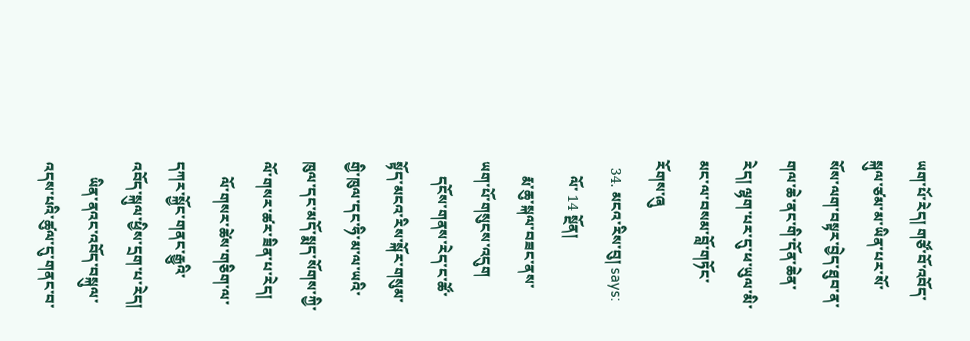ཡག་པོ་རེད། གཙོ་བོ་འབོད་སྐུལ་ཙམ་མ་ཡིན་པར་སོ་སོས་ལག་བསྟར་བྱེད་ཐུབ་ན་གལ་ཆེ་ནང་གི་དོན་ཆེན་རེད། ལྷག་པར་དུ་ཕ་ཡུལ་མི་མང་ལ་བསམ་བློ་གཏོང་རོགས་ཞུ
  34. མངའ་རིས་བུ། says:
    ལོ་ 14 སྔོན།
    རྨ་ཆུ་སྐལ་བཟང་ནས་ཡག་པོ་གསུངས་འདུག
    དངོས་གནས་རེད་ང་ཚོ་སྟོད་མངའ་རིས་སྐོར་གསུམ་གྱི་ཁུལ་དང་ཧི་མ་ལ་ཡའི་ཁུལ་དང་མདོ་སྨད་སོགས་ཀྱི་ལོ་གསར་ཚར་ཟིན་པ་རེད།
    ལོ་གསར་ཚེས་གཅིག་ལ་དཀར་སྐྱོང་གནང་རྒྱུའི་འབོད་སྐུལ་ཕྱིས་དྲག་པ་རེད།
    ཡིན་ནའང་འབོད་བསྐུལ་འདས་པའི་ཚུལ་དུ་གནང་བ་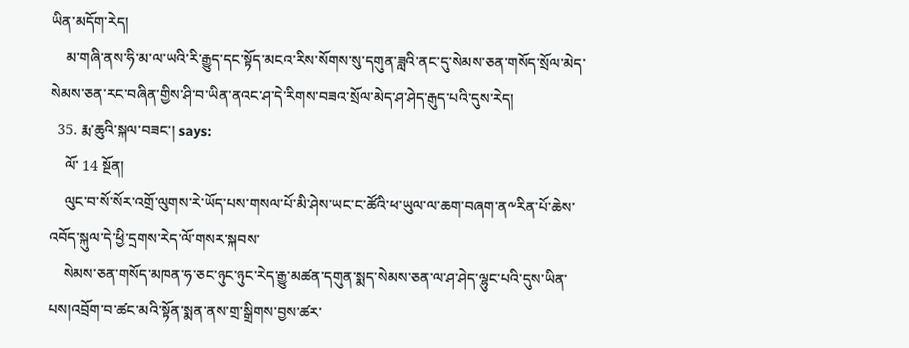ཡིན་མདོག་རེད།
    མ་གཞི་ནས་ཧི་མ་ལ་ཡའི་རི་རྒྱུད་དང་སྟོད་མངའ་རིས་སོགས་སུ་དགུན་ཟླའི་ནང་དུ་སེམས་ཅན་གསོད་སྲོལ་མེད་སེམས་ཅན་རང་བཞིན་གྱིས་ཤི་བ་ཡིན་ནའང་ཤ་དེ་རིགས་བཟའ་སྲོལ་མེད་ཤ་ཤེད་རྒུད་པའི་དུས་རེད།
  35. རྨ་ཆུའི་སྐལ་བཟང་། says:
    ལོ་ 14 སྔོན།
    ལུང་བ་སོ་སོར་འགྲོ་ལུགས་རེ་ཡོད་པས་གསལ་པོ་མི་ཤེས་ཡང་ང་ཚོའི་ཕ་ཡུལ་ལ་ཆག་བཞག་ན༸རིན་པོ་ཆེས་འབོད་སྐུལ་དེ་ཕྱི་དྲགས་རེད་ལོ་གསར་སྐབས་
    སེམས་ཅན་གསོད་མཁན་ཧ་ཅང་ཉུང་ཉུང་རེད་རྒྱུ་མཚན་དགུན་སྨད་སེམས་ཅན་ལ་ཤ་ཤེད་ལྷུང་པའི་དུས་ཡིན་པས།འབྲོག་བ་ཚང་མའི་སྟོན་སྨན་ནས་གྲ་སྒྲིགས་བྱས་ཚར་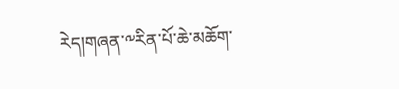རེད།གཞན་༸རིན་པོ་ཆེ་མཆོག་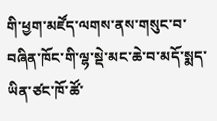གི་ཕྱག་མཛོད་ལགས་ནས་གསུང་བ་བཞིན་ཁོང་གི་ལྷ་སྡེ་མང་ཆེ་བ་མདོ་སྨད་ཡིན་ཙང་ཁོ་ཚོ་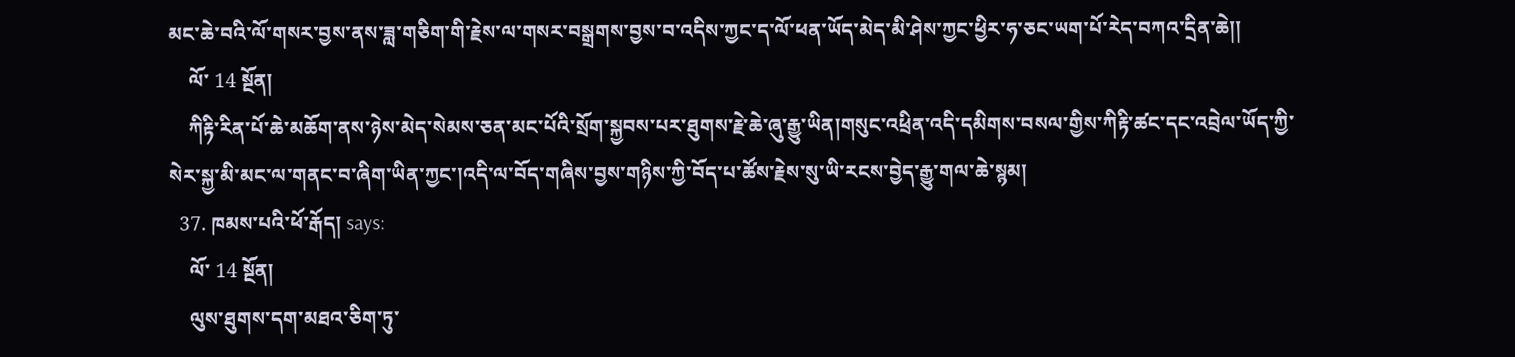མང་ཆེ་བའི་ལོ་གསར་བྱས་ནས་ཟླ་གཅིག་གི་རྗེས་ལ་གསར་བསྒྲགས་བྱས་བ་འདིས་ཀྱང་ད་ལོ་ཕན་ཡོད་མེད་མི་ཤེས་ཀྱང་ཕྱིར་ཧ་ཅང་ཡག་པོ་རེད་བཀའ་དྲིན་ཆེ།།
    ལོ་ 14 སྔོན།
    ཀིརྟི་རིན་པོ་ཆེ་མཆོག་ནས་ཉེས་མེད་སེམས་ཅན་མང་པོའི་སྲོག་སྐྱབས་པར་ཐུགས་རྗེ་ཆེ་ཞུ་རྒྱུ་ཡིན།གསུང་འཕྲིན་འདི་དམིགས་བསལ་གྱིས་ཀིརྟི་ཚང་དང་འབྲེལ་ཡོད་ཀྱི་སེར་སྐྱ་མི་མང་ལ་གནང་བ་ཞིག་ཡིན་ཀྱང་།འདི་ལ་བོད་གཞིས་བྱས་གཉིས་ཀྱི་བོད་པ་ཚོས་རྗེས་སུ་ཡི་རངས་བྱེད་རྒྱུ་གལ་ཆེ་སྙམ།
  37. ཁམས་པའི་ཕོ་རྒོད། says:
    ལོ་ 14 སྔོན།
    ལུས་ཐུགས་དག་མཐའ་ཅིག་ཏུ་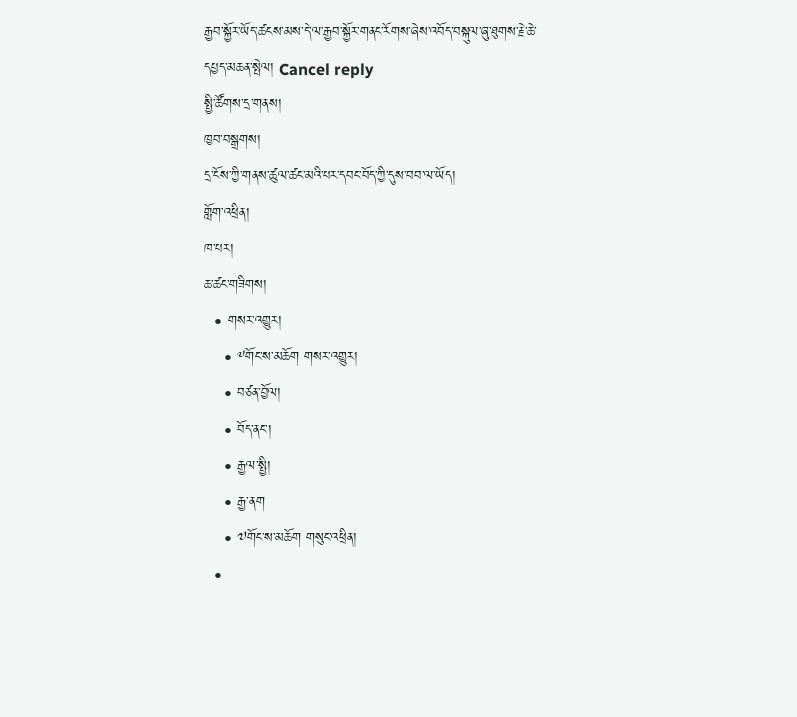རྒྱབ་སྐྱོར་ཡོད་ཚངས་མས་དེ་ལ་རྒྱབ་སྐྱོར་གནང་རོགས་ཞེས་འབོད་བསྐུལ་ཞུ་ཐུགས་རྗེ་ཆེ་
དཔྱད་མཆན་སྤེལ། Cancel reply
སྤྱི་ཚོགས་དྲ་གནས།
ཁྱབ་བསྒྲགས།
དྲ་ངོས་ཀྱི་གནས་ཚུལ་ཚང་མའི་པར་དབང་བོད་ཀྱི་དུས་བབ་ལ་ཡོད།
གློག་འཕྲིན།
ཁ་པར།
ཆ་ཚང་གཟིགས།
  • གསར་འགྱུར།
    • ༸གོང་ས་མཆོག གསར་འགྱུར།
    • བཙན་བྱོལ།
    • བོད་ནང་།
    • རྒྱལ་སྤྱི།
    • རྒྱ་ནག
    • ༧གོང་ས་མཆོག གསུང་འཕྲིན།
  •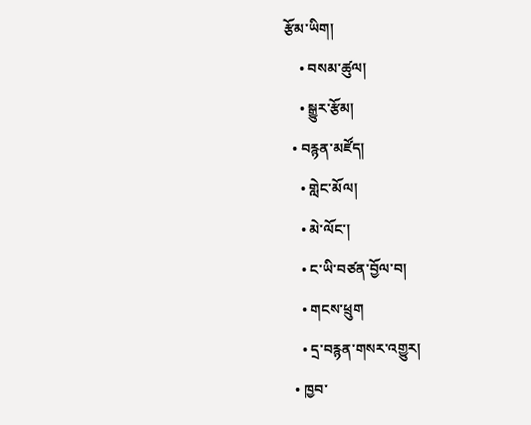རྩོམ་ཡིག།
    • བསམ་ཚུལ།
    • སྒྱུར་རྩོམ།
  • བརྙན་མཛོད།
    • གླེང་མོལ།
    • མེ་ལོང་།
    • ང་ཡི་བཙན་བྱོལ་བ།
    • གངས་ཕྲུག
    • དྲ་བརྙན་གསར་འགྱུར།
  • ཁྱབ་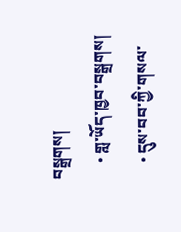བསྒྲགས།
    • གླ་ཡོད་ཁྱབ་བསྒྲགས།
    • དུས་བབ་ཀྱི་གསལ་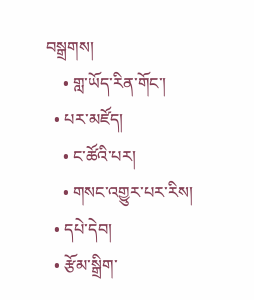བསྒྲགས།
    • གླ་ཡོད་རིན་གོང་།
  • པར་མཛོད།
    • ང་ཚོའི་པར།
    • གསང་འགྱུར་པར་རིས།
  • དཔེ་དེབ།
  • རྩོམ་སྒྲིག་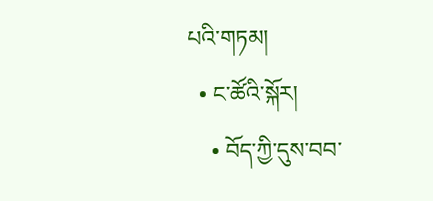པའི་གཏམ།
  • ང་ཚོའི་སྐོར།
    • བོད་ཀྱི་དུས་བབ་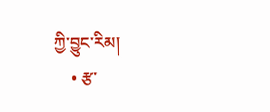ཀྱི་བྱུང་རིམ།
    • རྩ་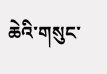ཆེའི་གསུང་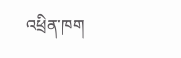འཕྲིན་ཁག